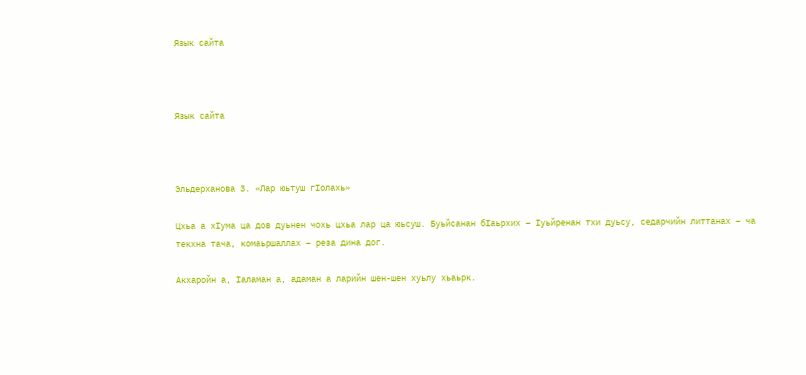Язык сайта



Язык сайта



Эльдерханова З. «Лар юьтуш гIолахь»

Цхьа а хIума ца дов дуьнен чохь цхьа лар ца юьсуш. Буьйсанан бIаьрхих – Iуьйренан тхи дуьсу, седарчийн литтанах – ча текхна тача, комаьршаллах – реза дина дог.

Акхаройн а, Iаламан а, адаман а ларийн шен-шен хуьлу хьаьрк.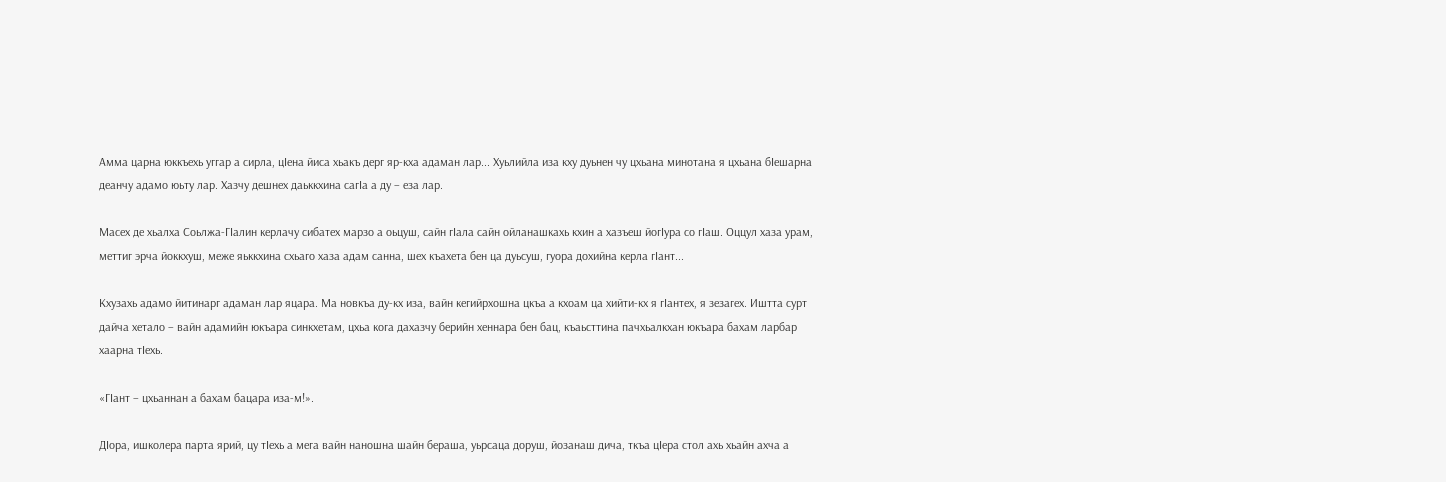Амма царна юккъехь уггар а сирла, цIена йиса хьакъ дерг яр-кха адаман лар... Хуьлийла иза кху дуьнен чу цхьана минотана я цхьана бIешарна деанчу адамо юьту лар. Хазчу дешнех даьккхина сагIа а ду – еза лар.

Масех де хьалха Соьлжа-ГIалин керлачу сибатех марзо а оьцуш, сайн гIала сайн ойланашкахь кхин а хазъеш йогIура со гIаш. Оццул хаза урам, меттиг эрча йоккхуш, меже яьккхина схьаго хаза адам санна, шех къахета бен ца дуьсуш, гуора дохийна керла гIант...

Кхузахь адамо йитинарг адаман лар яцара. Ма новкъа ду-кх иза, вайн кегийрхошна цкъа а кхоам ца хийти-кх я гIантех, я зезагех. Иштта сурт дайча хетало – вайн адамийн юкъара синкхетам, цхьа кога дахазчу берийн хеннара бен бац, къаьсттина пачхьалкхан юкъара бахам ларбар хаарна тIехь.

«ГIант – цхьаннан а бахам бацара иза-м!».

ДIора, ишколера парта ярий, цу тIехь а мега вайн наношна шайн бераша, уьрсаца доруш, йозанаш дича, ткъа цIера стол ахь хьайн ахча а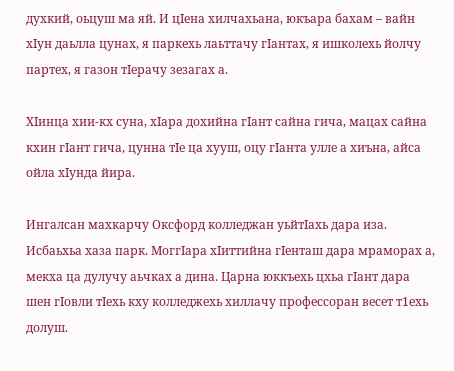духкий, оьцуш ма яй. И цIена хилчахьана, юкъара бахам – вайн хIун даьлла цунах, я паркехь лаьттачу гIантах, я ишколехь йолчу партех, я газон тIерачу зезагах а.

ХIинца хии-кх суна, хIара дохийна гIант сайна гича, мацах сайна кхин гIант гича, цунна тIе ца хууш, оцу гIанта улле а хиъна, айса ойла хIунда йира.

Ингалсан махкарчу Оксфорд колледжан уьйтIахь дара иза. Исбаьхьа хаза парк. МоггIара хIиттийна гIенташ дара мраморах а, мекха ца дулучу аьчках а дина. Царна юккъехь цхьа гIант дара шен гIовли тIехь кху колледжехь хиллачу профессоран весет т1ехь долуш.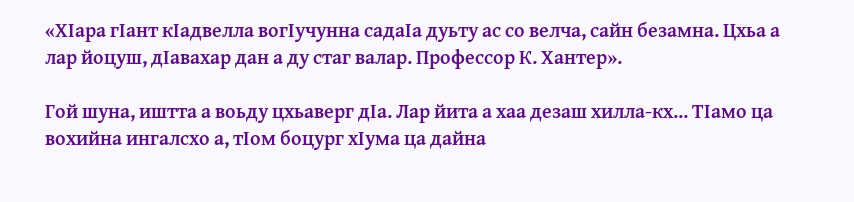«ХIара гIант кIадвелла вогIучунна садаIа дуьту ас со велча, сайн безамна. Цхьа а лар йоцуш, дIавахар дан а ду стаг валар. Профессор К. Хантер».

Гой шуна, иштта а воьду цхьаверг дIа. Лар йита а хаа дезаш хилла-кх... ТIамо ца вохийна ингалсхо а, тIом боцург хIума ца дайна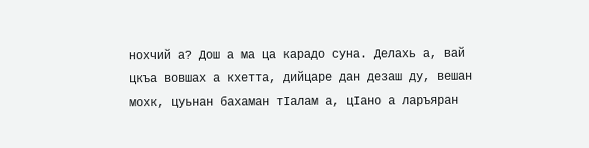нохчий а? Дош а ма ца карадо суна. Делахь а, вай цкъа вовшах а кхетта, дийцаре дан дезаш ду, вешан мохк, цуьнан бахаман тIалам а, цIано а ларъяран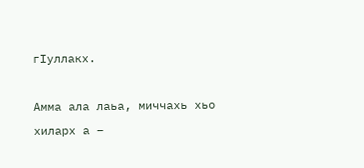гIуллакх.

Амма ала лаьа, миччахь хьо хиларх а –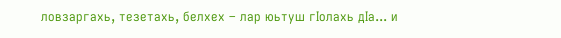ловзаргахь, тезетахь, белхех – лар юьтуш гIолахь дIа... и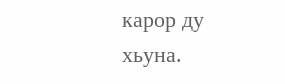карор ду хьуна.